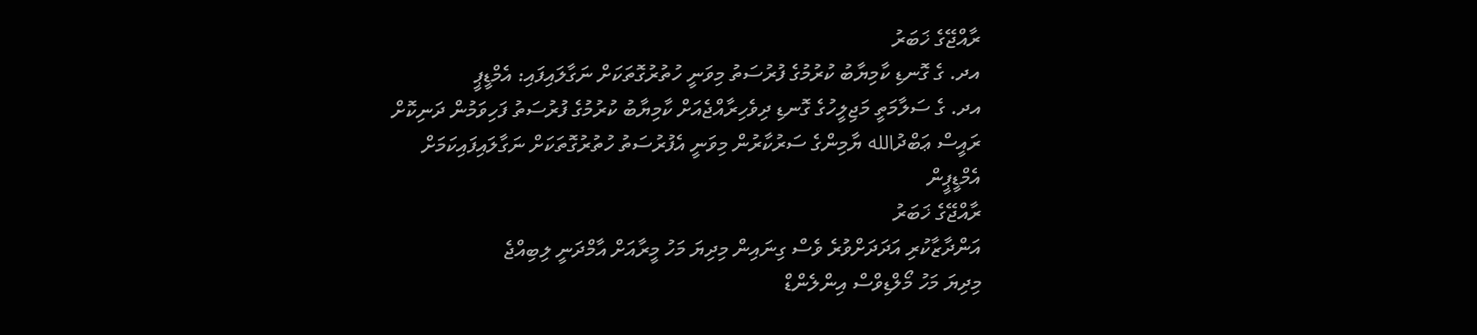ރާއްޖޭގެ ޚަބަރު
އދ. ގެ ގޮނޑި ކާމިޔާބު ކުރުމުގެ ފުރުސަތު މިވަނީ ހުތުރުގޮތަކަށް ނަގާލައިފައި: އެމްޑީޕީ
އދ. ގެ ސަލާމަތީ މަޖިލީހުގެ ގޮނޑި ދިވެހިރާއްޖެއަށް ކާމިޔާބު ކުރުމުގެ ފުރުސަތު ފަހިވަމުން ދަނިކޮށް ރައީސް ޢަބްދުالله ޔާމިންގެ ސަރުކާރުން މިވަނީ އެފުރުސަތު ހުތުރުގޮތަކަށް ނަގާލައިފައިކަމަށް އެމްޑީޕީން
ރާއްޖޭގެ ޚަބަރު
އަންދާޒާކުރި އަދަދަށްވުރެ ވެސް ގިނައިން މިދިޔަ މަހު މީރާއަށް އާމްދަނީ ލިބިއްޖެ
މިދިޔަ މަހު މޯލްޑިވްސް އިންލެންޑް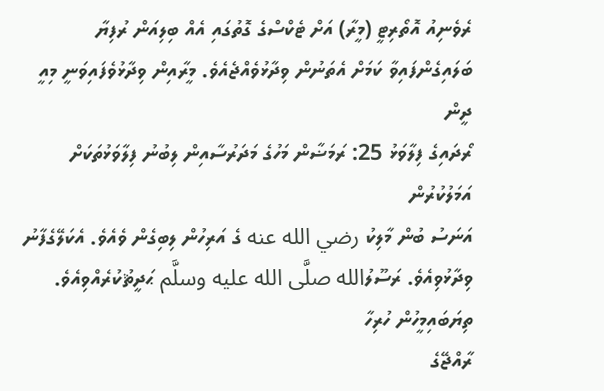ރެވެނިއު އޮތޯރިޓީ (މީރާ) އަށް ޓެކްސްގެ ގޮތުގައި އެއް ބިލިއަން ރުފިޔާ ބަލައިގެންފައިވާ ކަމަށް އެތަނުން ވިދާޅުވެއްޖެއެވެ. މީރާއިން ވިދާޅުވެފައިވަނީ މިއީ
ދީން
ރޯދައިގެ ފިލާވަޅު 25: ރަމަޟާން މަހުގެ މަދަރުސާއިން ލިބުނު ފިލާވަޅުތަކަށް އަމަލުކުރުން
އަނަސު ބުން މާލިކު رضي الله عنه ގެ އަރިހުން ލިބިގެން ވެއެވެ. އެކަލޭގެފާނު ވިދާޅުވިއެވެ. ރަސޫލުالله صلَّى الله عليه وسلَّم ޙަދީޘުކުރެއްވިއެވެ. ތިޔަބައިމީހުން ހުރިހާ
ރާއްޖޭގެ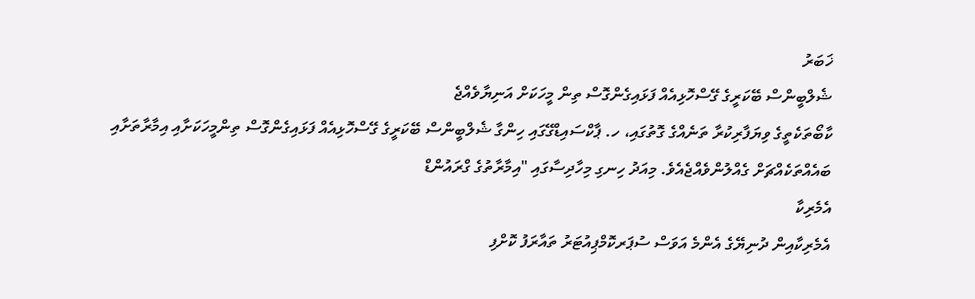ޚަބަރު
ޝެލްބީންސް ބޭކަރީގެ ގޭސްހޮޅިއެއް ފަޅައިގެންގޮސް ތިން މީހަކަށް އަނިޔާވެއްޖެ
ކާބޯތަކެތީގެ ވިޔަފާރިކުރާ ތަނެއްގެ ގޮތުގައި، ހ. ޕާކްސައިޑްގޭގައި ހިންގާ ޝެލްބީންސް ބޭކަރީގެ ގޭސްހޮޅިއެއް ފަޅައިގެންގޮސް ތިންމީހަކަށާއި އިމާރާތަށާއި ބައެއްތަކެއްޗަށް ގެއްލުންވެއްޖެއެވެ. މިއަދު ހިނގި މިހާދިސާގައި "އިމާރާތުގެ ގްރައުންޑް
އެމެރިކާ
އެމެރިކާއިން ދުނިޔޭގެ އެންމެ އަވަސް ސުޕަރކޮމްޕިއުޓަރު ތައާރަފު ކޮށްފި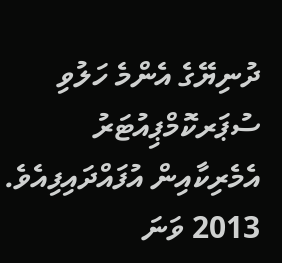ދުނިޔޭގެ އެންމެ ހަލުވި ސުޕަރކޮމްޕިއުޓަރު އެމެރިކާއިން އުފައްދައިފިއެވެ. 2013 ވަނަ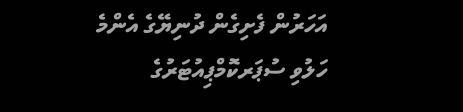އަހަރުން ފެށިގެން ދުނިޔޭގެ އެންމެ ހަލުވި ސުޕަރކޮމްޕިއުޓަރުގެ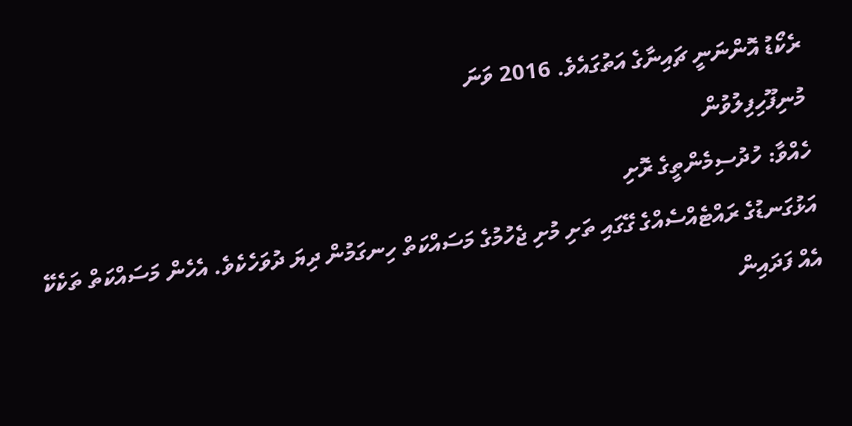ރެކޯޑު އޮންނަނީ ޗައިނާގެ އަތުގައެވެ. 2016 ވަނަ
މުނިފޫހިފިލުވުން
ހެއްވާ: ހުދުސިމެންތީގެ ރޮށި
އަޅުގަނޑުގެ ރައްޓެއްސެއްގެ ގޭގައި ތަށި މުށި ޖެހުމުގެ މަސައްކަތް ހިނގަމުން ދިޔަ ދުވަހެކެވެ. އެހެން މަސައްކަތް ތަކެކޭ އެއް ފަދައިން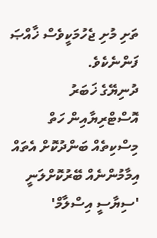ތަށި މުށި ޖެހުމަކީވެސް ޚާއްޞަ ފަންނެކެވެ.
ދުނިޔޭގެ ޚަބަރު
އޮސްޓްރިޔާއިން ހަތް މިސްކިތެއް ބަންދުކޮށް އެތައް އިމާމުންނެއް ބޭރުކޮށްލަނީ
'ސިޔާސީ އިސްލާމް'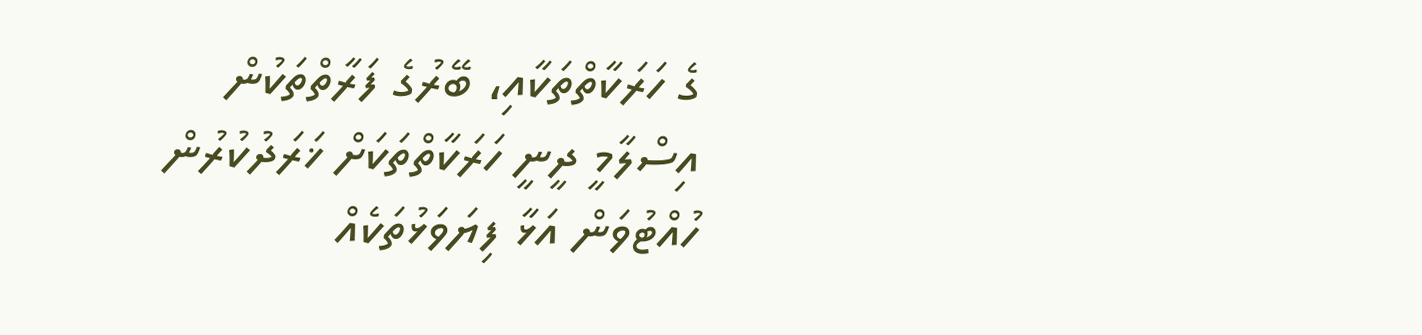ގެ ހަރަކާތްތަކާއި، ބޭރުގެ ފަރާތްތަކުން އިސްލާމީ ދީނީ ހަރަކާތްތަކަށް ޚަރަދުކުރުން ހުއްޓުވަން އަޅާ ފިޔަވަޅުތަކެއް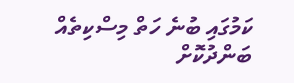ކަމުގައި ބުނެ ހަތް މިސްކިތެއް ބަންދުކޮށް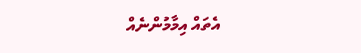އެތައް އިމާމުންނެއް